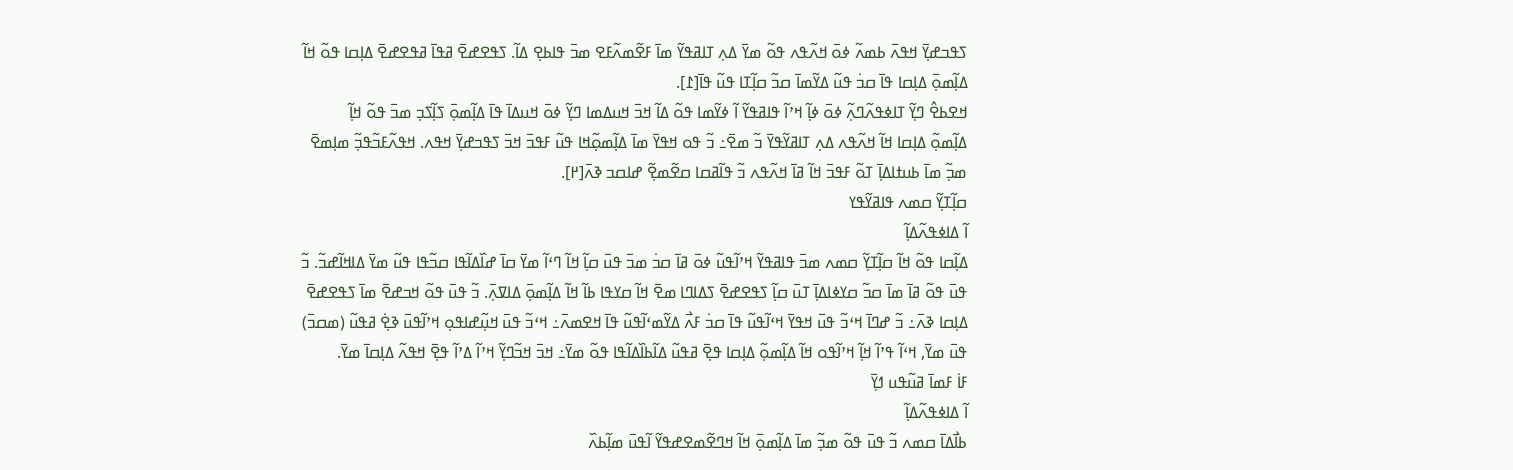ߖߟߏߝߌ߲߫ ߞߟߍ߫ ߕߘߍ߬ ߦߋ߫ ߞߍ߬ߟߍ ߟߋ߬ ߘߌ߫ ߡߍ߲ ߠߊߥߟߌ߬ ߘߊ߫ ߓߐ߬ߘߍ߬ߓߐ ߘߏ߫ ߟߊߕߐ߲ ߡߊ߬. ߖߟߐߝߐ߫ ߥߟߊ߫ ߥߟߐߝߐ߫ ߡߊ߲ߛߊ ߟߋ߬ ߞߊ߬ ߡߊ߲߬ߘߋ߲߫ ߡߊ߲ߛߊ ߟߊ߫ ߛߏ߭ ߟߎ߬ ߡߌ߬ߘߊ߫ ߛߏ߬ ߛߊ߲߬ߠߊ ߟߎ߬ ߟߊ߫[߁].
ߞߐߕߐ߮ ߣߌ߲߬ ߠߊߦߟߍ߬ߣߍ߲߬ ߦߋ߫ ߦߊ߲߬ ߞߴߊ߬ ߟߊߥߟߌ߬ ߊ߬ ߦߌ߬ߘߊ ߟߋ߬ ߡߊ߬ ߞߏ߫ ߞߎߡߘߊ ߣߌ߲߬ ߦߋ߫ ߞߎߡߊ߫ ߟߊ߫ ߡߊ߲߬ߘߋ߲߫ ߖߊ߲߬ߖߏ߲ ߘߏ߫ ߟߋ߬ ߞߊ߲߬
ߡߊ߲߬ߘߋ߲߬ ߡߊ߲ߛߊ ߞߊ߬ ߞߍ߬ߟߍ ߡߍ߲ ߠߊߥߌ߬ߟߌ߫ ߏ߬ ߘߐ߫߸ ߏ߬ ߟߋ ߞߟߌ߫ ߘߊ߫ ߡߊ߲߬ߘߋ߲߬ߞߊ ߟߎ߬ ߓߟߏ߫ ߞߏ߫ ߖߟߏߝߌ߲߫ ߞߟߍ. ߞߟߍ߬ߓߏ߬ߟߏ߲߬ ߘߊ߲ߘߐ߫ ߘߏ߲߬ ߘߊ߫ ߕߎߙߊߡߊ߲߫ ߠߋ߬ ߓߟߏ߫ ߞߊ߬ ߥߊ߫ ߞߍ߬ߟߍ ߏ߬ ߟߊ߬ߥߛߊ ߛߐ߬ߘߐ߲߬ ߝߊߛߏ ߢߍ߫[߂].
ߛߊ߲߬ߠߌ߲߬ ߛߘߍ ߟߊߥߌ߬ߟߌ
ߊ߬ ߡߊߦߟߍ߬ߡߊ߲߬
ߡߊ߲߬ߛߊ ߟߋ߬ ߞߊ߬ ߛߊ߲߬ߠߌ߲߬ ߛߘߍ ߘߏ߫ ߟߊߥߟߌ߬ ߞߴߊ߬ߟߎ߬ ߦߋ߫ ߥߊ߫ ߛߏ߭ ߘߏ߫ ߟߎ߫ ߛߊ߲߬ ߞߊ߬ ߣߵߊ߬ ߘߌ߫ ߛߊ߫ ߝߊ߰ߡߊ߬ߟߊ ߛߏ߬ߟߊ ߟߎ߬ ߘߌ߫ ߡߊߞߊ߬ߝߏ߬. ߏ߬ ߟߎ߫ ߟߋ߬ ߥߊ߫ ߘߊ߫ ߛߏ߬ ߛߌߦߊߡߊ߲߫ ߠߎ߫ ߛߊ߲߬ ߖߟߐߝߐ߫ ߖߡߊߣߊ ߘߐ߫ ߞߊ߬ ߛߌߟߊ ߕߊ߬ ߞߊ߬ ߡߊ߲߬ߘߋ߲߫ ߡߊߜߍ߲߫. ߏ߬ ߟߎ߫ ߟߋ߬ ߞߏߝߐ߫ ߘߊ߫ ߖߟߐߝߐ߫ ߡߊ߲ߛߊ ߢߍ߫߸ ߏ߬ ߝߣߊ߫ ߞߵߏ߬ ߟߎ߫ ߞߟߌ߫ ߞߵߊ߬ߟߎ߬ ߟߊ߫ ߛߏ߭ ߓߍ߯ ߡߌ߬ߘߵߊ߬ߟߎ߬ ߟߊ߫ ߞߐߘߍ߫߸ ߞߵߏ߬ ߟߎ߫ ߞߎ߲߬ߝߊߟߋ߲ ߞߴߊ߬ߟߎ߫ ߢߐ߲߭ ߥߟߎ߬ (ߘߛߏ߫) ߟߎ߫ ߘߌ߫, ߞߵߊ߬ ߟߴߊ߬ ߞߊ߲߬ ߞߴߊ߬ߟߋ ߞߊ߬ ߡߊ߲߬ߘߋ߲߬ ߡߊ߲ߛߊ ߟߐ߲߫ ߥߟߎ߬ ߡߊ߬ߕߊ߰ߡߊ߬ߟߊ ߟߋ߬ ߘߌ߫߸ ߞߏ߫ ߞߏ߬ߣߌ߲߬ ߞߴߊ߬ ߡߴߊ߬ ߟߐ߲߫ ߞߟߍ߬ ߡߊ߲ߛߊ߫ ߘߌ߫.
ߓߊ߭ ߓߘߊ߫ ߥߎ߬ߟߎ ߗߌ߲߫
ߊ߬ ߡߊߦߟߍ߬ߡߊ߲߬
ߕߊ߯ߡߊ߫ ߛߘߍ ߏ߬ ߟߎ߫ ߟߋ߬ ߘߏ߲߬ ߘߊ߫ ߡߊ߲߬ߘߋ߲߫ ߞߊ߬ ߞߣߐ߬ߘߐߝߟߌ߬ ߊ߬ߟߎ߫ ߘߊ߲߬ߕߍ߰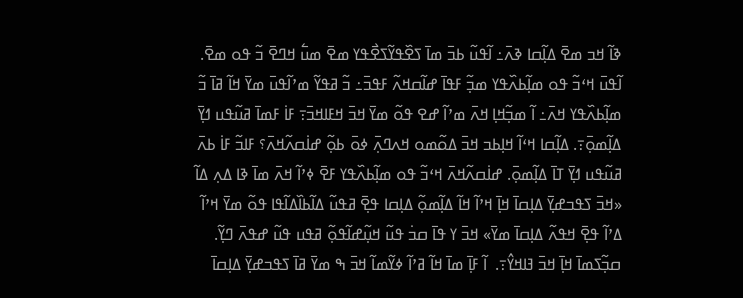ߢߊ߬ ߞߏ ߘߐ߫ ߡߊ߲߬ߛߊ ߢߍ߫߸ ߊ߬ߟߎ߬ ߕߏ߫ ߘߊ߫ ߖߐ߰ߟߌ߬ߖߐ߯ߟߌ ߘߐ߫ ߘߎ߱ ߞߣߐ߫ ߏ߬ ߟߋ ߘߐ߫. ߊ߬ߟߎ߫ ߞߵߏ߬ ߟߋ ߘߊ߲߬ߕߍ߰ߟߌ ߘߏ߲߬ ߓߟߊ߫ ߝߊ߬ߛߞߍ߬ ߓߟߏ߫߸ ߏ߬ ߥߟߌ߬ ߘߴߊ߬ߟߎ߫ ߘߌ߫ ߞߊ߬ ߥߊ߫ ߏ߬ ߘߊ߲߬ߕߍ߰ߟߌ ߞߍ߫߸ ߊ߬ ߘߏ߲߬ߞߊ߲ ߞߍ߫ ߘߴߊ߬ ߝߐ ߟߋ߬ ߘߌ߫ ߞߏ߫ ߞߓߊߞߏ߫߹ ߓߊ߭ ߓߘߊ߫ ߥߎ߬ߟߎ ߗߌ߲߫ ߡߊ߲߬ߘߋ߲߫߹. ߡߊ߲߬ߛߊ ߞߵߊ߬ ߞߊ߲ߕߏ ߞߏ߫ ߡߋ߬ߘߋ ߞߍߣߍ߲߫ ߦߋ߫ ߕߋ߲߬ ߝߊ߭ߛߍ߬ߞߍ߫؟ ߓߊߏ߬ ߓߊ߭ ߕߍ߫ ߥߎ߬ߟߎ ߗߌ߲߫ ߠߊ߫ ߡߊ߲߬ߘߋ߲߫. ߝߊ߭ߛߍ߬ߞߍ߫ ߞߵߏ߬ ߟߋ ߘߊ߲߬ߕߍ߰ߟߌ ߓߐ߫ ߦߴߊ߬ ߞߍ߫ ߘߊ߫ ߢߊ ߡߍ߲ ߡߊ߬ «ߞߏ߫ ߖߟߏߝߌ߲߫ ߡߊ߲ߛߊ߫ ߞߊ߲߫ ߞߴߊ߬ ߞߊ߬ ߡߊ߲߬ߘߋ߲߬ ߡߊ߲ߛߊ ߟߐ߲߫ ߥߟߎ߬ ߡߊ߬ߕߊ߰ߡߊ߬ߟߊ ߟߋ߬ ߘߌ߫ ߞߴߊ߬ ߡߴߊ߬ ߟߐ߲߫ ߞߟߍ߬ ߡߊ߲ߛߊ߫ ߘߌ߫» ߞߏ߫ ߌ ߟߊ߫ ߛߏ߭ ߟߎ߬ ߞߎ߲߬ߝߊ߬ߟߋ߲߬ ߥߟߎ ߟߎ߬ ߝߟߍ߫ ߣߌ߲߬. ߛߏ߲߬ߖߘߊ߫ ߞߊ߲߫ ߞߏ߫ ߔߊߞߌ߮߹.  ߊ߬ ߓߊ߲߫ ߘߊ߫ ߞߊ߬ ߥߴߊ߬ ߦߌ߬ߘߊ߬ ߞߏ߫ ߒ ߘߌ߫ ߥߊ߫ ߖߟߏߝߌ߲߫ ߡߊ߲ߛߊ߫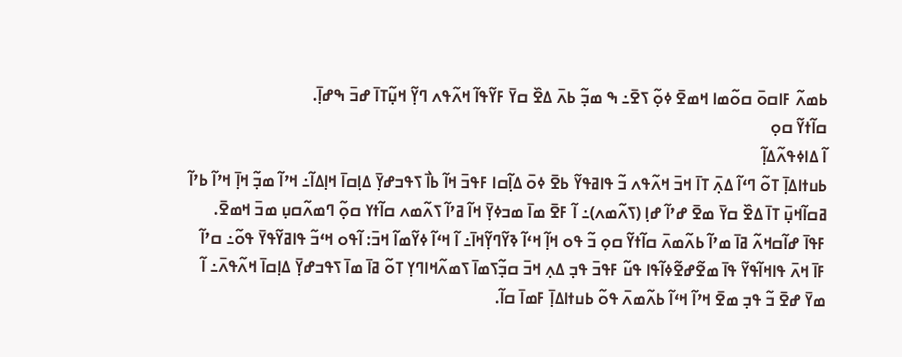ߕߘߍ߬ ߓߊߛߋ߫ ߛߋ߬ߘߊ ߞߘߐ߫ ߦߋ߲߬ ߖߐ߫߸ ߒ ߘߏ߲߬ ߕߍ߫ ߡߐ߰ ߛߌ߫ ߓߌ߬ߟߊ߬ ߞߍ߬ߟߍ ߣߌ߲߬ ߞߎ߲߬ߠߊ߫ ߝߏ߫ ߒߝߊ߲߫.
ߛߊ߬ߙߌ߬ ߛߋ߲
ߊ߬ ߡߊߦߟߍ߬ߡߊ߲߬
ߕߎߙߊߡߊ߲߫ ߠߋ߬ ߣߵߊ߬ ߡߍ߲߫ ߠߊ߫ ߞߏ߫ ߞߍ߬ߟߍ ߏ߬ ߟߊߥߟߌ߬ ߕߐ߫ ߦߋ߫ ߡߊ߲߬ߛߊ ߓߟߏ߫ ߞߊ߬ ߕߊ߯ ߖߟߏߝߌ߲߫ ߡߊ߲ߛߊ߫ ߞߊ߲ߡߊ߬߸ ߞߴߊ߬ ߘߏ߲߬ ߞߊ߲߫ ߞߴߊ߬ ߕߴߊ߬ ߥߛߊ߬ߞߎ߲߫ ߠߊ߫ ߡߐ߰ ߛߌ߫ ߘߐ߫ ߝߴߊ߬ ߝߊ߲ (ߖߍ߬ߘߍ)߸ ߊ߬ ߓߐ߫ ߘߊ߫ ߘߏߦߌ߲߫ ߞߊ߬ ߥߴߊ߬ ߖߍ߬ߘߍ ߛߊ߬ߙߌ ߛߋ߲߬ ߣߘߍ߬ߛߎ߲ ߘߏ߫ ߞߘߐ߫.
ߓߟߊ߫ ߝߊ߬ߛߞߍ߬ ߥߊ߫ ߘߴߊ߬ ߕߍ߬ߘߍ߫ ߛߊ߬ߙߌ߬ ߛߋ߲ ߏ߬ ߟߋ ߞߊ߲߬ ߞߵߊ߬ ߢߌ߬ߣߌ߲߬ߞߊ߫߸ ߊ߬ ߞߵߊ߬ ߦߌ߬ߘߊ߬ ߞߏ߫: ߊ߬ߟߋ ߞߵߏ߬ ߟߊߥߌ߬ߟߌ߫ ߟߋ߬߸ ߛߴߊ߬ ߓߊ߫ ߞߍ߫ ߟߊߞߊ߬ߟߌ߬ ߟߊ߫ ߘߐ߬ߝߐ߬ߦߊ߬ߟߊ ߟߎ߬ ߓߟߏ߫ ߟߏ߲ ߡߍ߲ ߞߏ߫ ߛߏ߲߬ߖߘߊ߫ ߖߘߍ߬ߞߊߣߌ߲ ߠߋ߬ ߥߊ߫ ߘߊ߫ ߖߟߏߝߌ߲߫ ߡߊ߲ߛߊ߫ ߞߍ߬ߟߍ߫߸ ߊ߬ ߘߌ߫ ߝߐ߫ ߏ߬ ߟߏ߲ ߘߐ߫ ߞߴߊ߬ ߞߵߊ߬ ߕߍ߬ߘߍ߫ ߟߋ߬ ߕߎߙߊߡߊ߲߫ ߓߘߊ߫ ߛߊ߬.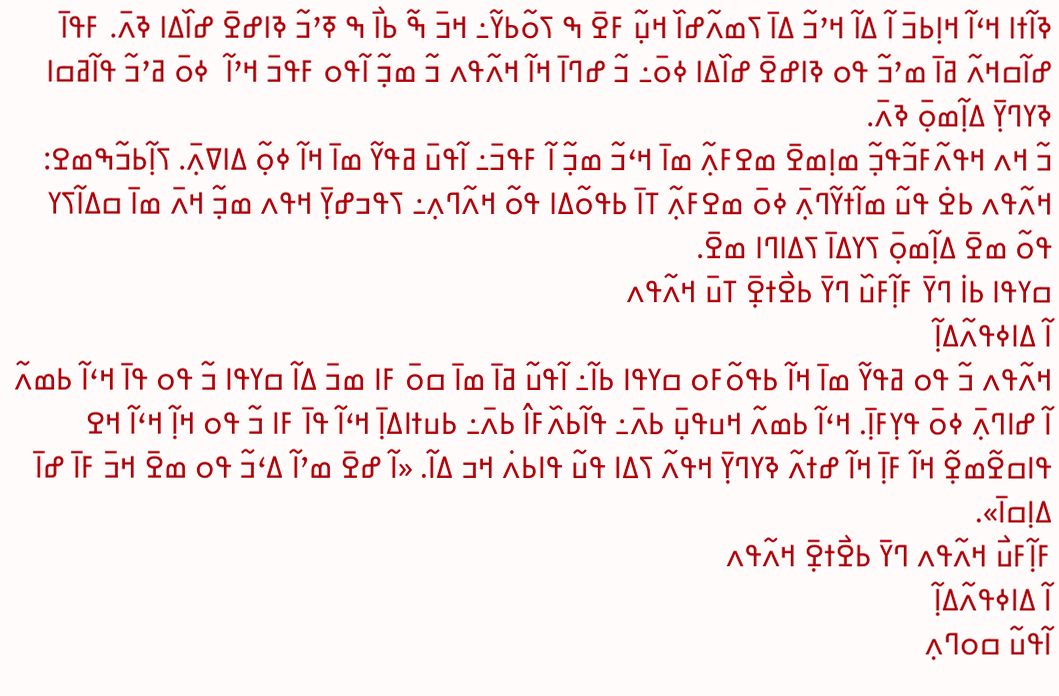ߢߊ߬ߙߊ ߞߵߊ߬ ߞߊ߲ߕߏ߫ ߊ߬ ߡߊ߬ ߞߴߏ߬ ߡߊ߫ ߖߘߍ߬ߝߊ߰ ߞߎ߲߬ ߓߐ߫ ߒ ߖߋ߬ߕߌ߬߸ ߞߏ߫ ߒ߬ ߕߊ߯ ߒ ߧߴߏ߬ ߢߊߝߐ߫ ߝߊ߰ߡߊ ߢߍ߫. ߓߟߊ߫ ߝߊ߬ߛߞߍ߬ ߥߊ߫ ߘߴߏ߬ ߟߋ ߢߊߝߐ߫ ߝߊ߰ߡߊ ߦߋ߫߸ ߏ߬ ߝߣߊ߫ ߞߊ߬ ߞߍ߬ߟߍ ߏ߬ ߘߏ߲߬ ߊ߬ߟߋ ߓߟߏ߫ ߞߴߊ߬  ߦߋ߫ ߥߴߏ߬ ߟߊ߬ߥߛߊ ߢߌߣߌ߲߫ ߡߊ߲߬ߘߋ߲߫ ߢߍ߫.
ߏ߬ ߞߍ ߞߟߍ߬ߓߏ߬ߟߏ߲߬ ߘߊ߲ߘߐ߫ ߘߐߓߍ߲߬ ߘߊ߫ ߞߵߏ߬ ߘߏ߲߬ ߊ߬ ߓߟߏ߫߸ ߊ߬ߟߎ߫ ߥߟߌ߬ ߘߊ߫ ߞߊ߬ ߦߋ߲߬ ߡߊߜߍ߲߫. ߖߊ߲߬ߕߏ߬ߒߘߐ: ߞߍ߬ߟߍ ߕߐ߭ ߟߎ߬ ߘߊ߬ߙߌ߬ߣߍ߲߫ ߦߋ߫ ߘߐߓߍ߲߬ ߠߊ߫ ߕߟߋ߬ߡߊ ߟߋ߬ ߞߍ߬ߣߍ߲߸ ߖߟߏߝߌ߲߫ ߞߟߍ ߘߏ߲߬ ߞߍ߫ ߘߊ߫ ߛߡߊ߬ߖߌ ߟߋ߬ ߘߐ߫ ߡߊ߲߬ߘߋ߲߫ ߖߌߡߊ߫ ߖߡߊߣߊ ߘߐ߫.
ߛߌߟߊ ߕߊ߭ ߣߌ߫ ߓߊ߲߬ߓߎ߰ ߣߌ߫ ߕߐ߯ߙߐ߲߫ ߠߎ߫ ߞߍ߬ߟߍ
ߊ߬ ߡߊߦߟߍ߬ߡߊ߲߬
ߞߍ߬ߟߍ ߏ߬ ߟߋ ߥߟߌ߬ ߘߊ߫ ߞߊ߬ ߕߟߋ߬ߓߋ ߛߌߟߊ ߕߊ߬߸ ߊ߬ߟߎ߬ ߥߊ߫ ߘߊ߫ ߛߋ߫ ߓߊ ߘߏ߫ ߡߊ߬ ߛߌߟߊ ߏ߬ ߟߋ ߟߊ߫ ߞߵߊ߬ ߕߘߍ߬ ߊ߬ ߝߊߣߍ߲߫ ߦߋ߫ ߟߌ߲ߓߊ߲߫. ߞߵߊ߬ ߕߘߍ߬ ߞߎߟߎ߲߫ ߕߍ߫߸ ߟߊ߬ߕߍ߰ߓߊ߮ ߕߍ߫߸ ߕߎߙߊߡߊ߲߫ ߞߵߊ߬ ߟߊ߫ ߓߊ ߏ߬ ߟߋ ߞߊ߲߬ ߞߵߊ߬ ߞߐ ߟߊߛߐ߬ߘߐ߲߬ ߞߊ߬ ߓߊ߲߫ ߞߊ߬ ߝߙߍ߬ ߢߌߣߌ߲߫ ߞߟߍ߬ ߖߡߊ ߟߎ߬ ߟߊߕߍ߭ ߞߏ ߡߊ߬. «ߊ߬ ߝߐ߫ ߘߴߊ߬ ߡߵߏ߬ ߟߋ ߘߐ߫ ߞߏ߫ ߓߊ߫ ߝߊ߫ ߡߊ߲ߛߊ߫».
ߓߊ߲߬ߓߎ߯ ߞߍ߬ߟߍ ߣߌ߫ ߕߐ߯ߙߐ߲߫ ߞߍ߬ߟߍ
ߊ߬ ߡߊߦߟߍ߬ߡߊ߲߬
ߊ߬ߟߎ߬ ߛߋߣߍ߲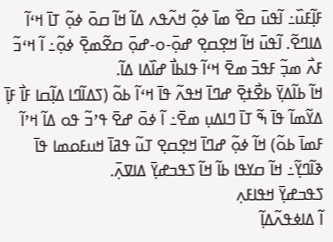ߓߊ߲߬ߓߎ߰߸ ߊ߬ߟߎ߫ ߛߐ߰ ߘߊ߫ ߦߋ߲߬ ߞߍ߬ߟߍ ߡߊ߬ ߞߊ߬ ߛߋ߫ ߦߋ߲߬ ߠߊ߫ ߞߵߊ߬ ߡߊߣߐ߬. ߊ߬ߟߎ߫ ߞߊ߬ ߞߐ߲ߛߐ߲ ߝߋ߲߫-ߋ-ߝߋ߲߫ ߛߐ߬ߘߐ߲߫ ߦߋ߲߬߸ ߊ߬ ߞߵߏ߬ ߓߍ߯ ߘߏ߲߬ ߓߟߏ߫ ߘߐ߫ ߞߵߊ߬ ߟߊߕߊ߯ ߝߊ߰ߡߊ ߡߊ߬.
ߞߊ߬ ߕߊ߬ߡߌ߲߫ ߕߐ߯ߙߐ߲߫ ߝߣߊ߫ ߞߟߍ߬ ߟߊ߫ ߞߵߊ߬ ߕߋ߬ (ߖߡߊ߬ߣߊ ߡߊ߲߬ߛߊ ߓߊ߯ ߓߊ߲߫ ߡߌ߬ߘߊ߬ ߟߊ߫ ߒ߬ ߠߊ߫ ߣߊߡߎ߲ ߘߐ߫߸ ߊ߬ ߦߋ߫ ߝߐ߫ ߟߴߏ߬ ߟߋ ߡߊ߬ ߞߴߊ߬ ߓߘߊ߫ ߕߋ߬) ߞߊ߬ ߦߋ߲߬ ߝߣߊ߫ ߞߐ߲ߛߐ߲ ߠߎ߬ ߟߥߊ߫ ߞߎߓߋߘߊ ߟߊ߫ ߢߊ߬ߣߌ߲߬߸ ߞߊ߬ ߛߌߟߊ ߕߊ߬ ߞߊ߬ ߖߟߏߝߌ߲߫ ߡߊߜߍ߲߫.
ߖߟߏߝߌ߲߫ ߞߟߊߓߍ߲
ߊ߬ ߡߊߦߟߍ߬ߡߊ߲߬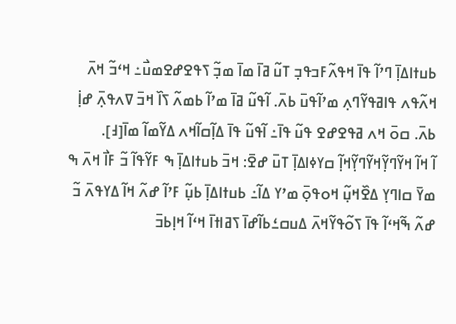ߕߎߙߊߡߊ߲߫ ߣߴߊ߬ ߟߊ߫ ߞߟߍ߬ߓߏߟߏ߲ ߠߎ߬ ߥߊ߫ ߘߊ߫ ߘߏ߲߬ ߖߟߐߝߐߘߎ߯߸ ߞߵߏ߬ ߞߍ߫ ߞߍ߬ߟߍ ߟߊߥߟߌ߬ߣߍ߲ ߘߴߊ߬ߟߎ߫ ߕߍ߫. ߊ߬ߟߎ߬ ߥߊ߫ ߘߴߊ߬ ߕߘߍ߬ ߖߊ߰ ߞߏ߫ ߜߍߟߍ߲߫ ߝߊ߲߭ ߕߍ߫. ߛߋ߫ ߞߍ ߥߟߐߝߐ ߟߎ߬ ߟߊ߫߸ ߊ߬ߟߎ߬ ߟߊ߫ ߡߊ߲߬ߛߊ߬ߞߍ ߡߌ߬ߘߊ߬ ߘߊ߫[߃].
ߊ߬ ߞߊ߬ ߞߌ߬ߣߌ߲߬ߞߌ߬ߣߌ߲߬ߞߊ߲߬ ߛߌߦߊߡߊ߲߫ ߠߎ߫ ߝߐ߫: ߞߏ߫ ߕߎߙߊߡߊ߲߫ ߒ ߓߌ߬ߟߊ߬ ߏ߬ ߓߊ߯ ߞߍ߫ ߒ ߘߌ߫ ߛߊߣߌ߲ ߡߐ߰ߞߎ߲߬ ߞߋߟߋ߲߫ ߘߴߌ ߡߊ߬߸ ߕߎߙߊߡߊ߲߫ ߕߎ߲߬ ߓߴߊ߬ ߝߍ߬ ߞߊ߬ ߡߌߟߍ߫ ߏ߬ ߝߍ߬ ߒ߬ߞߵߊ߬ ߟߊ߫ ߖߋ߬ߟߌ߬ߞߍ߫ ߡߎߛߑߕߊ߬ߝߊ߫ ߖߥߊߙߊ߫ ߞߵߊ߬ ߞߊ߲ߕߏ߫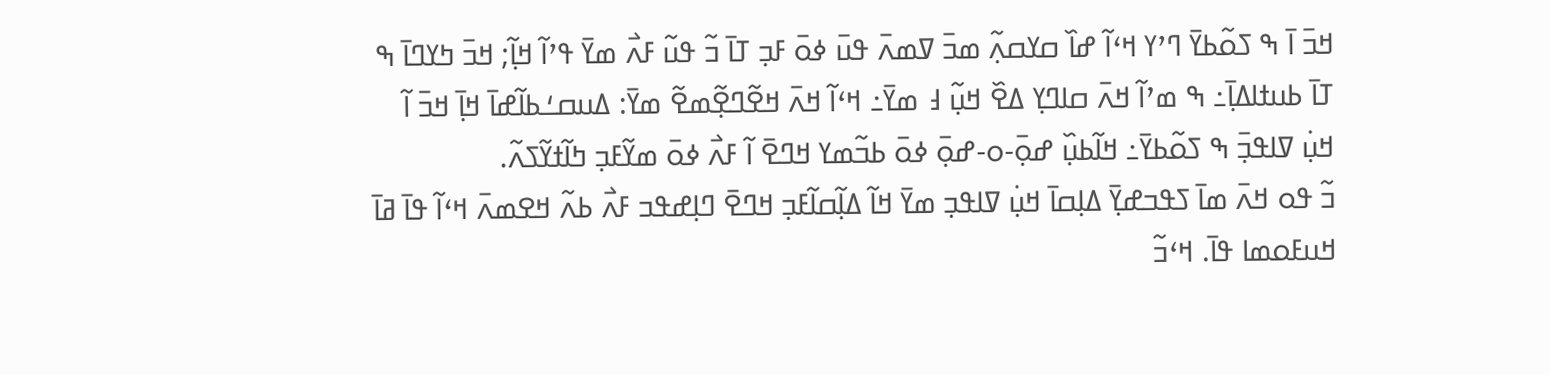ߞߏ߫ ߊ߫ ߒ ߖߋ߬ߕߌ߫ ߣߴߌ ߞߵߊ߬ ߝߊ߰ ߛߌߛߍ߲߬ ߘߏ߫ ߜߘߍ߫ ߟߎ߫ ߦߋ߫ ߓߏ߲ ߠߊ߫ ߏ߬ ߟߎ߬ ߓߍ߯ ߘߌ߫ ߟߴߊ߬ ߞߊ߲߬; ߞߏ߫ ߤߌߣߊ߫ ߒ ߠߊ߫ ߕߎߙߊߡߊ߲߫߸ ߒ ߘߴߊ߬ ߞߍ߫ ߛߊߣߌ߲ ߡߐ߰ ߞߎ߲߬ ߃ ߘߌ߫߸ ߞߵߊ߬ ߞߍ߫ ߞߐ߬ߣߐ߲߬ߘߐ߬ ߘߌ߫: ߡߎߛߑߕߊ߬ߝߊ߫ ߞߊ߲߫ ߞߏ߫ ߊ߬ ߞߎ߲߭ ߜߊߟߏ߲߫ ߒ ߖߋ߬ߕߌ߫߸ ߞߊ߬ߕߎ߲߰ ߝߋ߲߫-ߋ-ߝߋ߲߫ ߦߋ߫ ߕߏ߬ߘߌ ߞߣߐ߫ ߊ߬ ߓߍ߯ ߦߋ߫ ߘߌ߬ߓߏ߲ ߤߊ߬ߙߌ߬ߖߍ߬.
ߏ߬ ߟߋ ߞߍ߫ ߘߊ߫ ߖߟߏߝߌ߲߫ ߡߊ߲ߛߊ߫ ߞߎ߲߭ ߜߊߟߏ߲ ߘߌ߫ ߞߊ߬ ߡߊ߲߬ߛߊ߬ߓߏ߲ ߞߣߐ߫ ߣߊ߲ߝߟߏ ߓߍ߯ ߕߍ߬ ߞߐߘߍ߫ ߞߵߊ߬ ߟߊ߫ ߥߊ߫ ߞߎߓߋߘߊ ߟߊ߫. ߞߵߏ߬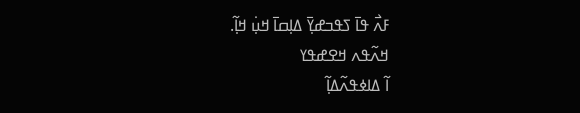ߓߍ߯ ߟߊ߫ ߖߟߏߝߌ߲߫ ߡߊ߲ߛߊ߫ ߞߎ߲߭ ߞߊ߲߬.
ߞߍ߬ߟߍ ߞߐߝߟߌ
ߊ߬ ߡߊߦߟߍ߬ߡߊ߲߬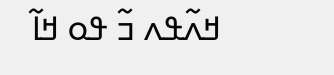ߞߍ߬ߟߍ ߏ߬ ߟߋ ߞߊ߬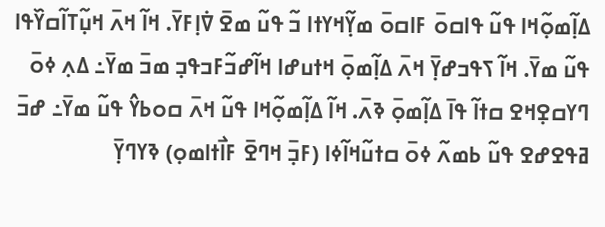ߡߊ߲߬ߘߋ߲߬ߞߊ ߟߎ߬ ߟߊߛߋ߫ ߓߊߛߋ߫ ߘߌ߲߬ߞߌߙߊ ߏ߬ ߟߎ߬ ߘߐ߫ ߜ߭ߊ߲ߓߌ߫. ߞߊ߬ ߞߍ߫ ߞߎ߲߬ߠߊ߬ߛߌ߰ߟߊ ߟߎ߬ ߘߌ߫. ߞߊ߬ ߖߟߏߝߌ߲߫ ߞߍ߫ ߡߊ߲߬ߘߋ߲߫ ߞߙߎߝߊ ߞߊ߬ߝߏ߬ߓߏߟߏ߲ ߘߏ߫ ߘߌ߫߸ ߡߍ߲ ߦߋ߫ ߣߌߛߐ߲ߞߐ ߛߙߊ߬ ߟߊ߫ ߡߊ߲߬ߘߋ߲߫ ߢߍ߫. ߞߊ߬ ߡߊ߲߬ߘߋ߲߬ߞߊ ߟߎ߬ ߞߍ߫ ߛߋߕߌ߮ ߟߎ߬ ߘߌ߫߸ ߝߏ߫ ߥߟߐߝߐ ߟߎ߬ ߕߘߍ߬ ߦߋ߫ ߛߙߎ߬ߞߊ߬ߦߊ (ߓߏ߲߫ ߞߣߐ߫ ߓߊ߯ߙߊߘߋ߲) ߢߌߣߌ߲߫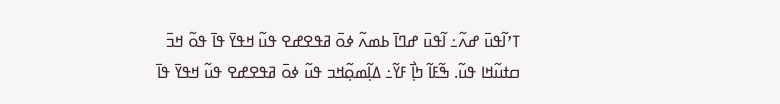ߠߴߊ߬ߟߎ߫ ߝߍ߬߸ ߊ߬ߟߎ߫ ߝߣߊ߫ ߕߘߍ߬ ߦߋ߫ ߥߟߐߝߐ ߟߎ߬ ߞߟߌ߫ ߟߊ߫ ߟߋ߬ ߞߏ߫ ߛߙߎ߬ߞߊ ߟߎ߬. ߒ߬ߓߊ߬ ߤߊ߲߯ ߓߌ߬߸ ߡߊ߲߬ߘߋ߲߬ߞߏ ߟߎ߬ ߦߋ߫ ߥߟߐߝߐ ߟߎ߬ ߞߟߌ߫ ߟߊ߫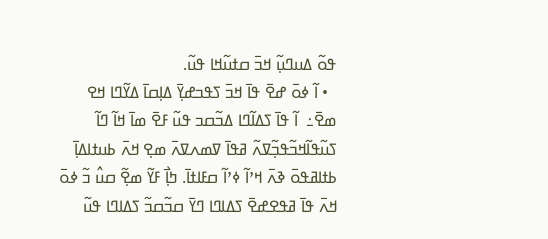ߟߋ߬ ߡߎߣߎ߲߬ ߞߏ߫ ߛߙߎ߬ߞߊ ߟߎ߬.
  • ߊ߬ ߦߋ߫ ߝߐ߫ ߟߊ߫ ߞߏ߫ ߖߟߏߝߌ߲߫ ߡߊ߲ߛߊ߫ ߡߌ߬ߣߊ ߞߐ ߘߐ߫߸  ߊ߬ ߟߊ߫ ߖߡߊ߬ߣߊ ߡߏ߬ߛߏ ߟߎ߬ ߓߐ߫ ߘߊ߫ ߞߊ߬ ߣߊ߬ ߖߎ߬ߟߊ߬ߞߏ߬ߟߏ߲߬ߜߍ߬ ߥߟߊ߫ ߜߘߍߜߍ߫ ߘߐ߲ ߞߍ߫ ߕߎߙߊߡߊ߲߫ ߕߙߊߥߟߋ߫ ߢߍ߫ ߞߴߊ߬ ߦߴߊ߬ ߛߓߊߙߊ߫. ߤߊ߲߯ ߓߌ߬ ߘߐ߲߬ ߛߎ߮ ߏ߬ ߦߋ߫ ߞߍ߫ ߟߊ߫ ߥߟߐߝߐ߫ ߖߡߊߣߊ ߣߌ߫ ߛߏ߬ߛߏ߬ ߖߡߊߣߊ ߟߎ߬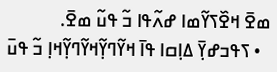ߘߐ߫ ߞߐ߰ߖߌ߬ߘߊ ߝߍ߬ߟߊ ߏ߬ ߟߎ߬ ߘߐ߫.
  • ߖߟߏߝߌ߲߫ ߡߊ߲ߛߊ ߟߊ߫ ߞߌ߬ߣߌ߲߬ߞߌ߬ߣߌ߲߬ߞߊ߲ ߏ߬ ߟߎ߫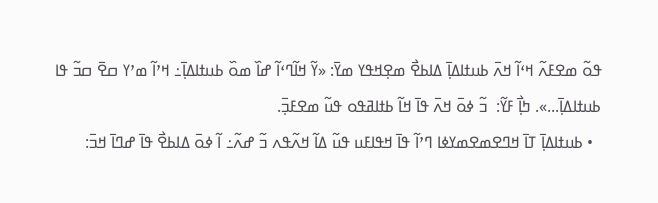ߟߋ߬ ߘߐߓߍ߬ ߞߵߊ߬ ߞߍ߫ ߕߎߙߊߡߊ߲߫ ߡߊߕߐ߯ ߘߐ߲ߞߟߌ ߘߌ߫: «ߌ߬ ߞߊ߬ߣߵߊ߬ ߝߊ߰ ߘߋ߰ ߕߎߙߊߡߊ߲߫߸ ߞߴߊ߬ ߘߴߌ ߛߐ߫ ߛߏ߬ ߟߊ ߕߎߙߊߡߊ߲߫...». ߤߊ߲߯ ߓߌ߬:  ߏ߬ ߦߋ߫ ߞߍ߫ ߟߊ߫ ߞߊ߬ ߕߙߊߥߟߋ ߟߎ߬ ߘߐߓߏ߲߫.
  • ߕߎߙߊߡߊ߲߫ ߠߊ߫ ߞߣߐߘߐߘߌߦߊ ߣߴߊ߬ ߟߊ߫ ߞߟߊߓߎ ߟߎ߬ ߡߊ߬ ߞߍ߬ߟߍ ߏ߬ ߝߍ߬߸ ߊ߬ ߦߋ߫ ߡߊߕߐ߯ ߟߊ߫ ߝߣߊ߫ ߞߏ߫: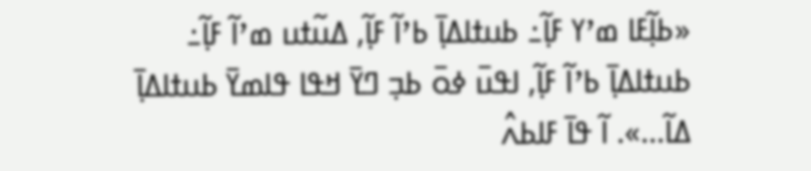«ߕߊ߲߬ߓߊ ߘߴߌ ߓߊ߲߬߸ ߕߎߙߊߡߊ߲߫ ߕߴߊ߬ ߓߊ߲߬, ߡߎ߬ߙߎ ߘߴߊ߬ ߓߊ߲߬߸ ߕߎߙߊߡߊ߲߫ ߕߴߊ߬ ߓߊ߲߬, ߊߟߎ߫ ߦߋ߫ ߕߏ߲ ߣߌ߫ ߞߟߊ ߟߊߘߌ߫ ߕߎߙߊߡߊ߲߫ ߡߊ߬...». ߊ߬ ߟߊ߫ ߓߊߕߍ߮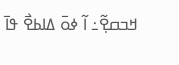ߞߏߛߐ߲߬߸ ߊ߬ ߦߋ߫ ߡߊߕߐ߯ ߟߊ߫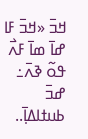ߞߏ߫ «ߞߏ߫ ߓߊ ߝߊ߫ ߘߊ߫ ߓߍ߯ ߟߋ߬ ߢߍ߫߸ ߝߏ߫ ߕߎߙߊߡߊ߲߫..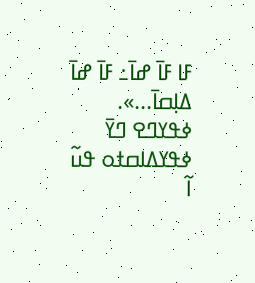ߓߊ ߓߊ߫ ߝߊ߫߸ ߓߊ߫ ߝߊ߫ ߡߊ߲ߛߊ߫...».
ߦߟߌߣߐ ߣߌ߫ ߦߟߌߡߊߛߙߋ ߟߎ߬
ߊ߬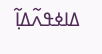ߡߊߦߟߍ߬ߡߊ߲߬